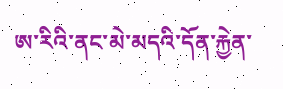ཨ་རིའི་ནང་མེ་མདའི་དོན་རྐྱེན་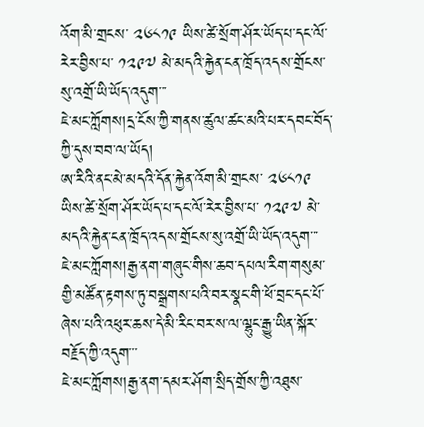འོག་མི་གྲངས་ ༢༦༨༡༩ ཡིས་ཚེ་སྲོག་ཤོར་ཡོད་པ་དང་ལོ་རེར་བྱིས་པ་ ༡༢༩༧ མེ་མདའི་རྐྱེན་ངན་ཁྲོད་འདས་གྲོངས་སུ་འགྲོ་ཡི་ཡོད་འདུག་་་
ཇེ་མང་ཀློགས།དྲ་ངོས་ཀྱི་གནས་ཚུལ་ཚང་མའི་པར་དབང་བོད་ཀྱི་དུས་བབ་ལ་ཡོད།
ཨ་རིའི་ནང་མེ་མདའི་དོན་རྐྱེན་འོག་མི་གྲངས་ ༢༦༨༡༩ ཡིས་ཚེ་སྲོག་ཤོར་ཡོད་པ་དང་ལོ་རེར་བྱིས་པ་ ༡༢༩༧ མེ་མདའི་རྐྱེན་ངན་ཁྲོད་འདས་གྲོངས་སུ་འགྲོ་ཡི་ཡོད་འདུག་་་
ཇེ་མང་ཀློགས།རྒྱ་ནག་གཞུང་གིས་ཆབ་དཔལ་རིག་གསུམ་གྱི་མཚོན་རྟགས་ཏུ་བསྒྲགས་པའི་བར་སྣང་གི་ཕོ་བྲང་དང་པོ་ཞེས་པའི་འཕུར་ཆས་དེ་མི་རིང་བར་ས་ལ་ལྷུང་རྒྱུ་ཡིན་སྐོར་བརྗོད་ཀྱི་འདུག་་་
ཇེ་མང་ཀློགས།རྒྱ་ནག་དམར་ཤོག་སྲིད་གྲོས་ཀྱི་འཐུས་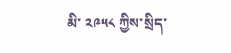མི་ ༢༩༥༨ ཀྱིས་སྲིད་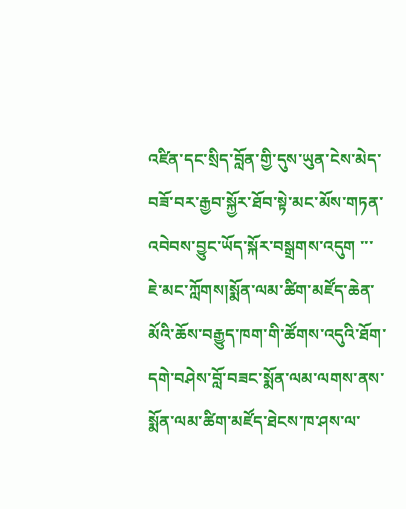འཛིན་དང་སྲིད་བློན་གྱི་དུས་ཡུན་ངེས་མེད་བཟོ་བར་རྒྱབ་སྐྱོར་ཐོབ་སྟེ་མང་མོས་གཏན་འབེབས་བྱུང་ཡོད་སྐོར་བསྒྲགས་འདུག ་་་
ཇེ་མང་ཀློགས།སྨོན་ལམ་ཚིག་མཛོད་ཆེན་མོའི་ཆོས་བརྒྱུད་ཁག་གི་ཚོགས་འདུའི་ཐོག་དགེ་བཤེས་བློ་བཟང་སྨོན་ལམ་ལགས་ནས་སྨོན་ལམ་ཚིག་མཛོད་ཐེངས་ཁ་ཤས་ལ་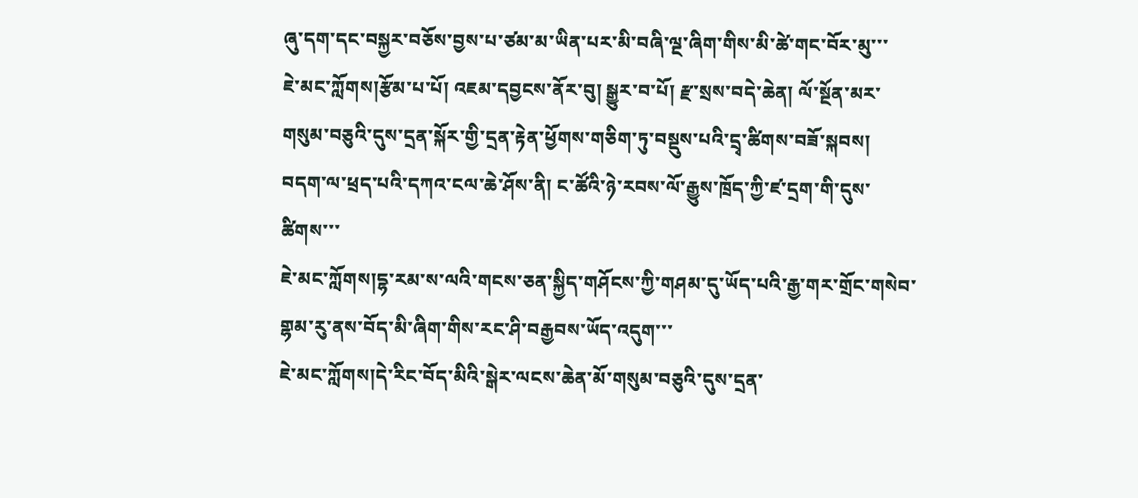ཞུ་དག་དང་བསྐྱར་བཅོས་བྱས་པ་ཙམ་མ་ཡིན་པར་མི་བཞི་ལྔ་ཞིག་གིས་མི་ཚེ་གང་བོར་མུ་་་
ཇེ་མང་ཀློགས།རྩོམ་པ་པོ། འཇམ་དབྱངས་ནོར་བུ། སྒྱུར་བ་པོ། རྫ་སྲས་བདེ་ཆེན། ལོ་སྔོན་མར་གསུམ་བཅུའི་དུས་དྲན་སྐོར་གྱི་དྲན་རྟེན་ཕྱོགས་གཅིག་ཏུ་བསྡུས་པའི་དྲྭ་ཚིགས་བཟོ་སྐབས། བདག་ལ་ཕྲད་པའི་དཀའ་ངལ་ཆེ་ཤོས་ནི། ང་ཚོའི་ཉེ་རབས་ལོ་རྒྱུས་ཁྲོད་ཀྱི་ཛ་དྲག་གི་དུས་ཚིགས་་་
ཇེ་མང་ཀློགས།དྷ་རམ་ས་ལའི་གངས་ཅན་སྐྱིད་གཤོངས་ཀྱི་གཤམ་དུ་ཡོད་པའི་རྒྱ་གར་གྲོང་གསེབ་གྷམ་རུ་ནས་བོད་མི་ཞིག་གིས་རང་ཤི་བརྒྱབས་ཡོད་འདུག་་་
ཇེ་མང་ཀློགས།དེ་རིང་བོད་མིའི་སྒེར་ལངས་ཆེན་མོ་གསུམ་བཅུའི་དུས་དྲན་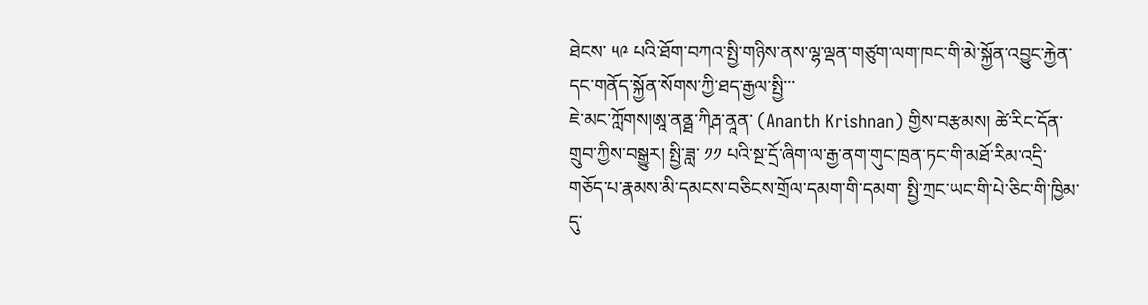ཐེངས་ ༥༩ པའི་ཐོག་བཀའ་སྤྱི་གཉིས་ནས་ལྷ་ལྡན་གཙུག་ལག་ཁང་གི་མེ་སྐྱོན་འབྱུང་རྐྱེན་དང་གནོད་སྐྱོན་སོགས་ཀྱི་ཐད་རྒྱལ་སྤྱི་་་
ཇེ་མང་ཀློགས།ཨཱ་ནནྠ་ཀིརྴ་ནཱན་ (Ananth Krishnan) གྱིས་བརྩམས། ཚེ་རིང་དོན་གྲུབ་ཀྱིས་བསྒྱུར། སྤྱི་ཟླ་ ༡༡ པའི་སྔ་དྲོ་ཞིག་ལ་རྒྱ་ནག་གུང་ཁྲན་ཏང་གི་མཐོ་རིམ་འདྲི་གཅོད་པ་རྣམས་མི་དམངས་བཅིངས་གྲོལ་དམག་གི་དམག་ སྤྱི་ཀྲང་ཡང་གི་པེ་ཅིང་གི་ཁྱིམ་དུ་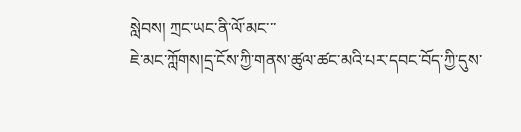སླེབས། ཀྲང་ཡང་ནི་ལོ་མང་་་
ཇེ་མང་ཀློགས།དྲ་ངོས་ཀྱི་གནས་ཚུལ་ཚང་མའི་པར་དབང་བོད་ཀྱི་དུས་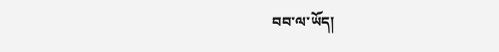བབ་ལ་ཡོད།